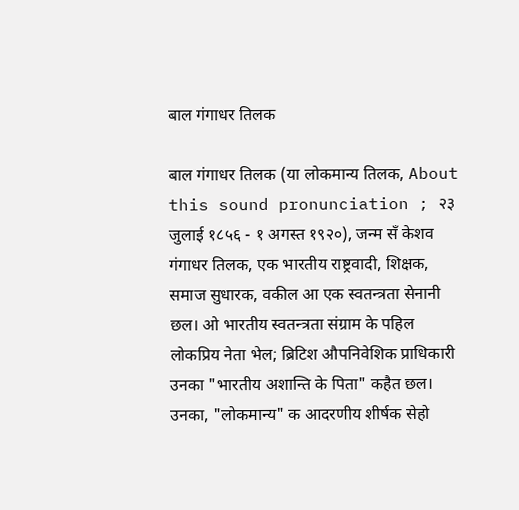बाल गंगाधर तिलक

बाल गंगाधर तिलक (या लोकमान्य तिलक, About this sound pronunciation ; २३ जुलाई १८५६ - १ अगस्त १९२०), जन्म सँ केशव गंगाधर तिलक, एक भारतीय राष्ट्रवादी, शिक्षक, समाज सुधारक, वकील आ एक स्वतन्त्रता सेनानी छल। ओ भारतीय स्वतन्त्रता संग्राम के पहिल लोकप्रिय नेता भेल; ब्रिटिश औपनिवेशिक प्राधिकारी उनका "भारतीय अशान्ति के पिता" कहैत छल। उनका, "लोकमान्य" क आदरणीय शीर्षक सेहो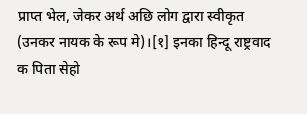प्राप्त भेल, जेकर अर्थ अछि लोग द्वारा स्वीकृत (उनकर नायक के रूप मे)।[१] इनका हिन्दू राष्ट्रवाद क पिता सेहो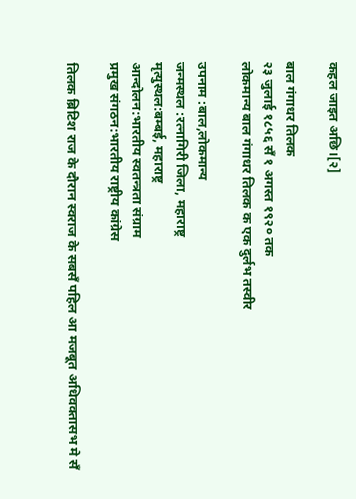कहल जाइत अछि।[२]

बाल गंगाधर तिलक
२३ जुलाई १८५६ सँ १ अगस्त १९२० तक
लोकमान्य बाल गंगाधर तिलक क एक दुर्लभ तस्वीर

उपनाम :बाल,लोकमान्य
जन्मस्थल :रत्नागिरी जिला, महाराष्ट्र
मृत्युस्थल:बम्बई, महाराष्ट्र
आन्दोलन:भारतीय स्वतन्त्रता संग्राम
प्रमुख संगठन:भारतीय राष्ट्रीय कांग्रेस

तिलक ब्रिटिश राज के दौरान स्वराज के सबसँ पहिल आ मजबूत अधिवक्तासभ मे सँ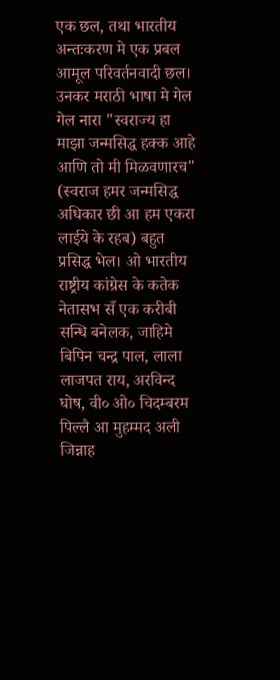एक छल, तथा भारतीय अन्तःकरण मे एक प्रबल आमूल परिवर्तनवादी छल। उनकर मराठी भाषा मे गेल गेल नारा "स्वराज्य हा माझा जन्मसिद्ध हक्क आहे आणि तो मी मिळवणारच" (स्वराज हमर जन्मसिद्ध अधिकार छी आ हम एकरा लाईये के रहब) बहुत प्रसिद्ध भेल। ओ भारतीय राष्ट्रीय कांग्रेस के कतेक नेतासभ सँ एक करीबी सन्धि बनेलक, जाहिमे बिपिन चन्द्र पाल, लाला लाजपत राय, अरविन्द घोष, वी० ओ० चिदम्बरम पिल्लै आ मुहम्मद अली जिन्नाह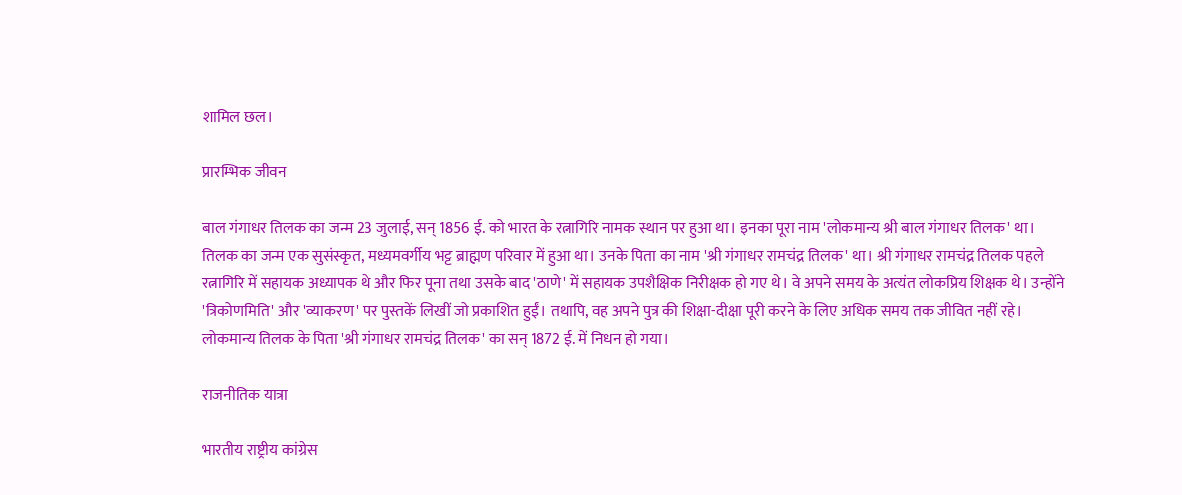शामिल छल।

प्रारम्भिक जीवन

बाल गंगाधर तिलक का जन्म 23 जुलाई, सन् 1856 ई. को भारत के रत्नागिरि नामक स्थान पर हुआ था। इनका पूरा नाम 'लोकमान्य श्री बाल गंगाधर तिलक' था। तिलक का जन्म एक सुसंस्कृत, मध्यमवर्गीय भट्ट ब्राह्मण परिवार में हुआ था। उनके पिता का नाम 'श्री गंगाधर रामचंद्र तिलक' था। श्री गंगाधर रामचंद्र तिलक पहले रत्नागिरि में सहायक अध्यापक थे और फिर पूना तथा उसके बाद 'ठाणे' में सहायक उपशैक्षिक निरीक्षक हो गए थे। वे अपने समय के अत्यंत लोकप्रिय शिक्षक थे। उन्होंने 'त्रिकोणमिति' और 'व्याकरण' पर पुस्तकें लिखीं जो प्रकाशित हुईं। तथापि, वह अपने पुत्र की शिक्षा-दीक्षा पूरी करने के लिए अधिक समय तक जीवित नहीं रहे। लोकमान्य तिलक के पिता 'श्री गंगाधर रामचंद्र तिलक' का सन् 1872 ई. में निधन हो गया।

राजनीतिक यात्रा

भारतीय राष्ट्रीय कांग्रेस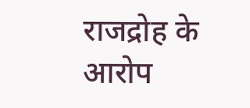राजद्रोह के आरोप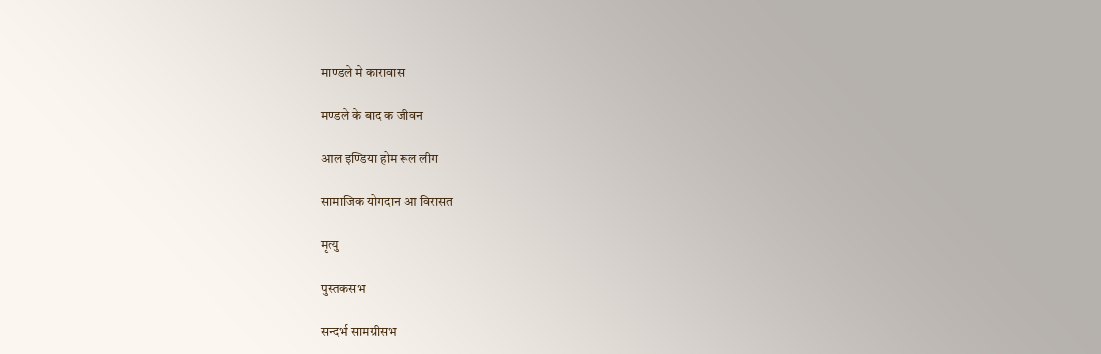माण्डले मे कारावास

मण्डले के बाद क जीवन

आल इण्डिया होम रूल लीग

सामाजिक योगदान आ विरासत

मृत्यु

पुस्तकसभ

सन्दर्भ सामग्रीसभ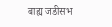बाह्य जडीसभ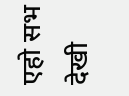एहो सभ देखी